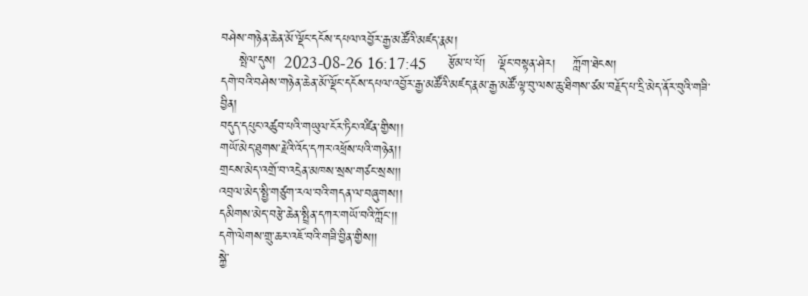བཤེས་གཉེན་ཆེན་མོ་ལྡོང་དངོས་དཔལ་འབྱོར་རྒྱ་མཚོའི་མཛད་རྣམ།
    སྤེལ་དུས།  2023-08-26 16:17:45     རྩོམ་པ་པོ།   ལྡོང་བསྟན་ཤེར།    ཀློག་ཐེངས།
དགེ་བའི་བཤེས་གཉེན་ཆེན་མོ་ལྡོང་དངོས་དཔལ་འབྱོར་རྒྱ་མཚོའི་མཛད་རྣམ་རྒྱ་མཚོ་ལྟ་བུ་ལས་ཆུ་ཐིགས་ཙམ་བརྗོད་པ་དྲི་མེད་ནོར་བུའི་གཟི་བྱིན།
བདུད་དཔུང་འཚུབ་པའི་གཡུལ་ངོར་ཏིང་འཛིན་གྱིས།།
གཡོ་མེད་ཐུགས་རྗེའི་འོད་དཀར་འཕྲོས་པའི་གཉེན།།
གྲངས་མེད་འགྲོ་བ་འདྲེན་མཁས་སྲས་གཙང་སྲས།།
འབྲལ་མེད་སྤྱི་གཙུག་རལ་བའི་གདན་ལ་བཞུགས།།
དམིགས་མེད་བརྩེ་ཆེན་སྤྲིན་དཀར་གཡོ་བའི་ཀློང་།།
དགེ་ལེགས་གྲུ་ཆར་འཇོ་བའི་གཟི་བྱིན་གྱིས།།
སྐྱེ་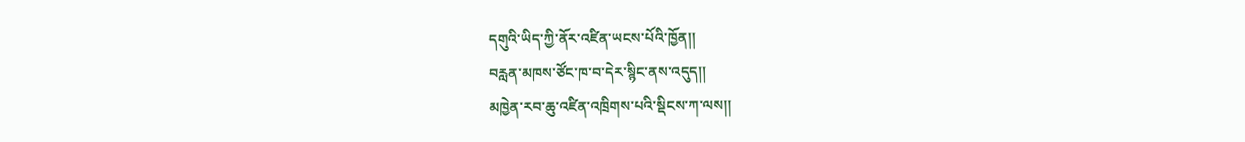དགུའི་ཡིད་ཀྱི་ནོར་འཛིན་ཡངས་པོའི་ཁྱོན།།
བརླན་མཁས་ཙོང་ཁ་བ་དེར་སྙིང་ནས་འདུད།།
མཁྱེན་རབ་ཆུ་འཛིན་འཁྲིགས་པའི་སྡིངས་ཀ་ལས།།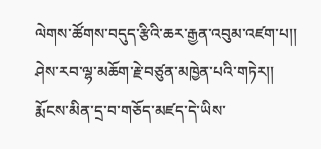ལེགས་ཚོགས་བདུད་རྩིའི་ཆར་རྒྱན་འབུམ་འཛག་པ།།
ཤེས་རབ་ལྷ་མཆོག་རྗེ་བཙུན་མཁྱེན་པའི་གཏེར།།
རྨོངས་མིན་དྲ་བ་གཅོད་མཛད་དེ་ཡིས་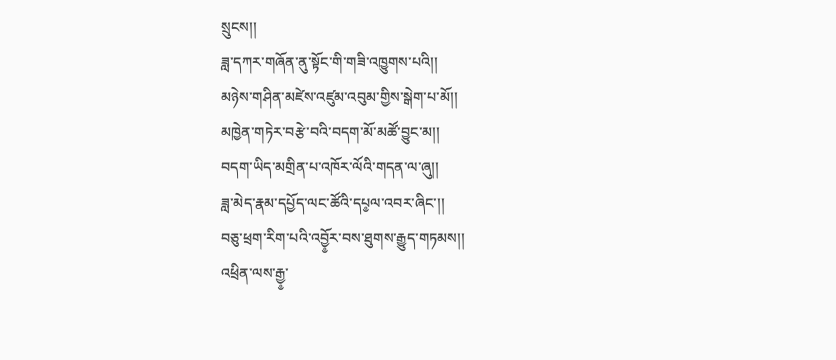སྲུངས།།
ཟླ་དཀར་གཞོན་ནུ་སྟོང་གི་གཟི་འཁྱུགས་པའི།།
མཉེས་གཤིན་མཛེས་འཛུམ་འབུམ་གྱིས་སྒེག་པ་མོ།།
མཁྱེན་གཏེར་བརྩེ་བའི་བདག་མོ་མཚོ་བྱུང་མ།།
བདག་ཡིད་མགྲིན་པ་འཁོར་ལོའི་གདན་ལ་ཞུ།།
ཟླ་མེད་རྣམ་དཔྱོད་ལང་ཚོའི་དཔ༵ལ་འབར་ཞིང་།།
བཅུ་ཕྲག་རིག་པའི་འབྱོ༵ར་བས་ཐུགས་རྒྱུད་གཏམས།།
འཕྲིན་ལས་རྒྱ༵་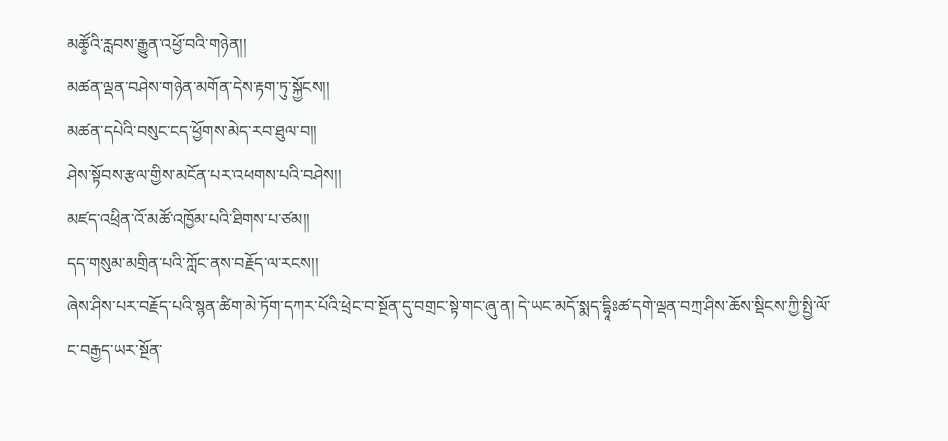མཚོ༵འི་རླབས་རྒྱུན་འཕྱོ་བའི་གཉེན།།
མཚན་ལྡན་བཤེས་གཉེན་མགོན་དེས་རྟག་ཏུ་སྐྱོངས།།
མཚན་དཔེའི་བསུང་ངད་ཕྱོགས་མེད་རབ་ཐུལ་བ།།
ཤེས་སྟོབས་རྩལ་གྱིས་མངོན་པར་འཕགས་པའི་བཤེས།།
མཛད་འཕྲིན་འོ་མཚོ་འཁྱོམ་པའི་ཐིགས་པ་ཙམ།།
དད་གསུམ་མགྲིན་པའི་ཀློང་ནས་བརྗོད་ལ་རངས།།
ཞེས་ཤིས་པར་བརྗོད་པའི་སྙན་ཚིག་མེ་ཏོག་དཀར་པོའི་ཕྲེང་བ་སྔོན་དུ་བགྲང་སྟེ་གང་ཞུ་ན། དེ་ཡང་མདོ་སྨད་དྷཱིཿཚ་དགེ་ལྡན་བཀྲ་ཤིས་ཆོས་སྡིངས་ཀྱི་སྤྱི་ལོ་ང་བརྒྱད་ཡར་སྔོན་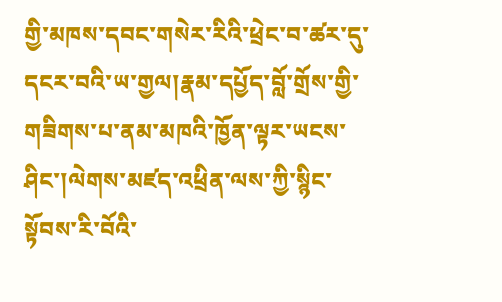གྱི་མཁས་དབང་གསེར་རིའི་ཕྲེང་བ་ཚར་དུ་དངར་བའི་ཡ་གྱལ།རྣམ་དཔྱོད་བློ་གྲོས་གྱི་གཟིགས་པ་ནམ་མཁའི་ཁྱོན་ལྟར་ཡངས་ཤིང་།ལེགས་མཛད་འཕྲིན་ལས་ཀྱི་སྙིང་སྟོབས་རི་བོའི་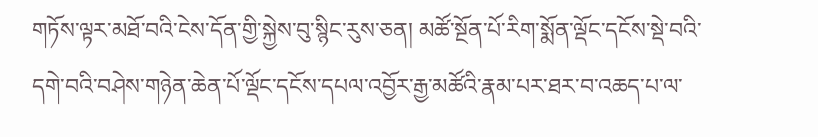གཏོས་ལྟར་མཐོ་བའི་ངེས་དོན་གྱི་སྐྱེས་བུ་སྙིང་རུས་ཅན། མཚོ་སྔོན་པོ་རིག་སྨོན་ལྡོང་དངོས་སྡེ་བའི་དགེ་བའི་བཤེས་གཉེན་ཆེན་པོ་ལྡོང་དངོས་དཔལ་འབྱོར་རྒྱ་མཚོའི་རྣམ་པར་ཐར་བ་འཆད་པ་ལ་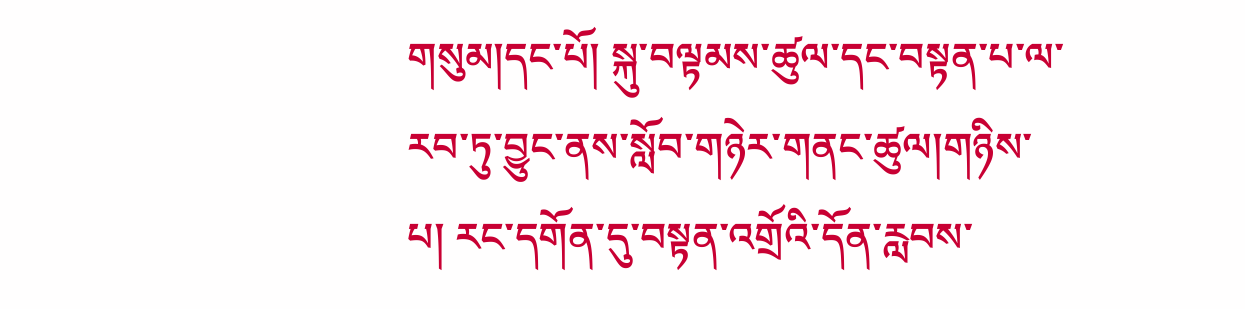གསུམ།དང་པོ། སྐུ་བལྟམས་ཚུལ་དང་བསྟན་པ་ལ་རབ་ཏུ་བྱུང་ནས་སློབ་གཉེར་གནང་ཚུལ།གཉིས་པ། རང་དགོན་དུ་བསྟན་འགྲོའི་དོན་རླབས་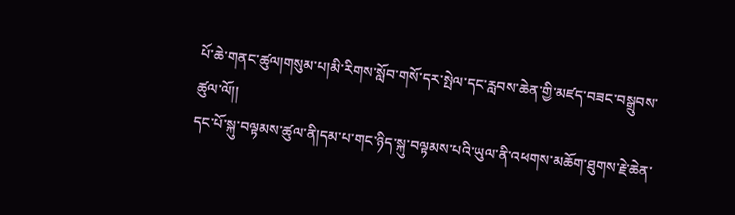པོ་ཆེ་གནང་ཚུལ།གསུམ་པ།མི་རིགས་སློབ་གསོ་དར་སྤེལ་དང་རླབས་ཆེན་གྱི་མཛད་བཟང་བསྒྲུབས་ཚུལ་ལོ།།
དང་པོ་སྐུ་བལྟམས་ཚུལ་ནི།དམ་པ་གང་ཉིད་སྐུ་བལྟམས་པའི་ཡུལ་ནི་འཕགས་མཆོག་ཐུགས་རྗེ་ཆེན་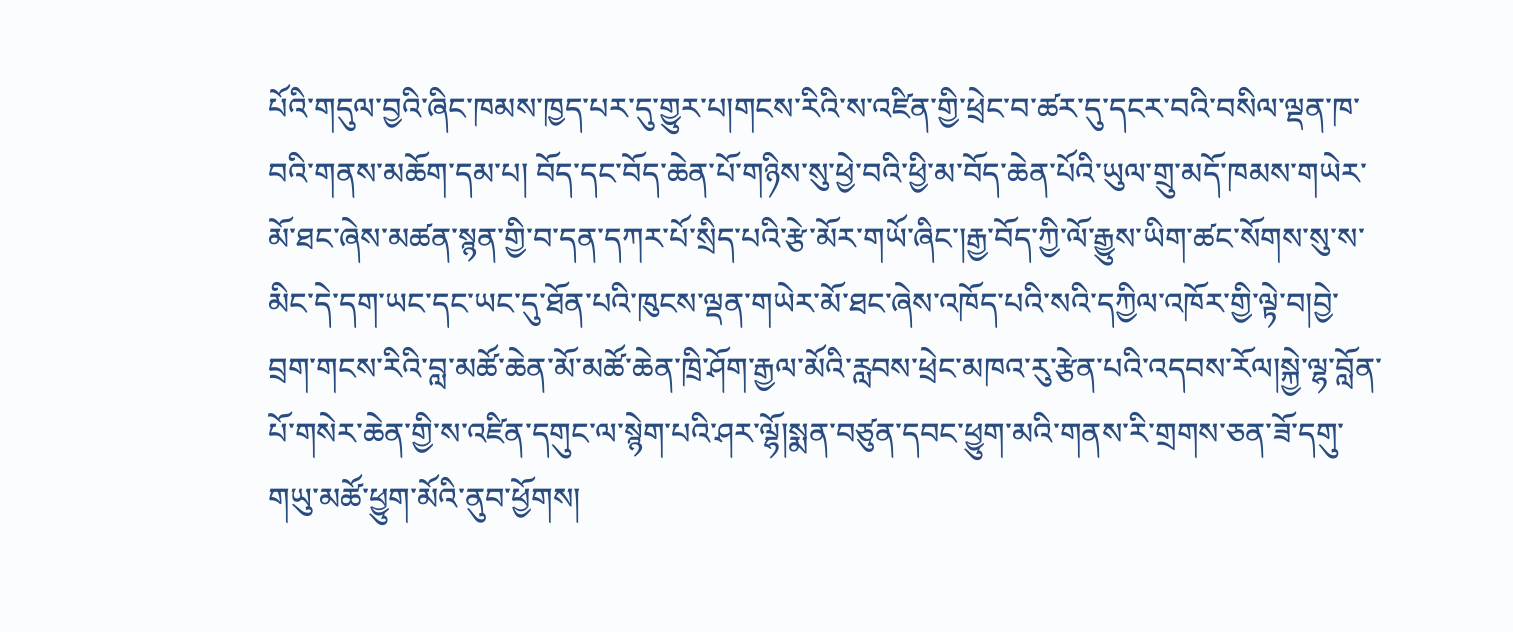པོའི་གདུལ་བྱའི་ཞིང་ཁམས་ཁྱད་པར་དུ་གྱུར་པ།གངས་རིའི་ས་འཛིན་གྱི་ཕྲེང་བ་ཚར་དུ་དངར་བའི་བསིལ་ལྡན་ཁ་བའི་གནས་མཆོག་དམ་པ། བོད་དང་བོད་ཆེན་པོ་གཉིས་སུ་ཕྱེ་བའི་ཕྱི་མ་བོད་ཆེན་པོའི་ཡུལ་གྲུ་མདོ་ཁམས་གཡེར་མོ་ཐང་ཞེས་མཚན་སྙན་གྱི་བ་དན་དཀར་པོ་སྲིད་པའི་རྩེ་མོར་གཡོ་ཞིང་།རྒྱ་བོད་ཀྱི་ལོ་རྒྱུས་ཡིག་ཚང་སོགས་སུ་ས་མིང་དེ་དག་ཡང་དང་ཡང་དུ་ཐོན་པའི་ཁུངས་ལྡན་གཡེར་མོ་ཐང་ཞེས་འཁོད་པའི་སའི་དཀྱིལ་འཁོར་གྱི་ལྟེ་བ།བྱེ་བྲག་གངས་རིའི་བླ་མཚོ་ཆེན་མོ་མཚོ་ཆེན་ཁྲི་ཤོག་རྒྱལ་མོའི་རླབས་ཕྲེང་མཁའ་རུ་རྩེན་པའི་འདབས་རོལ།སྐྱེ་ལྷ་བློན་པོ་གསེར་ཆེན་གྱི་ས་འཛིན་དགུང་ལ་སྙེག་པའི་ཤར་ལྷོ།སྨན་བཙུན་དབང་ཕྱུག་མའི་གནས་རི་གྲགས་ཅན་ཟོ་དགུ་གཡུ་མཚོ་ཕྱུག་མོའི་ནུབ་ཕྱོགས།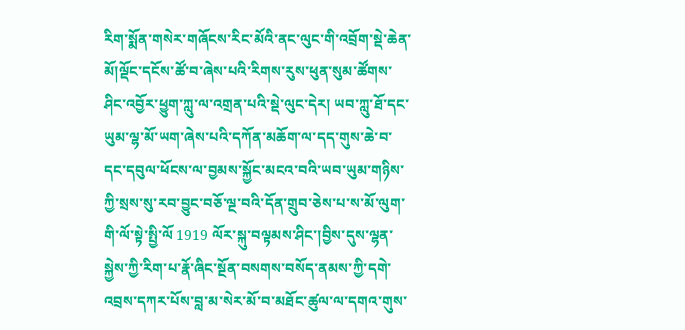རིག་སྨོན་གསེར་གཞོངས་རིང་མོའི་ནང་ལུང་གི་འབྲོག་སྡེ་ཆེན་མོ།ལྡོང་དངོས་ཚོ་བ་ཞེས་པའི་རིགས་རུས་ཕུན་སུམ་ཚོགས་ཤིང་འབྱོར་ཕྱུག་ཀླུ་ལ་འགྲན་པའི་སྡེ་ལུང་དེར། ཡབ་ཀླུ་ཐོ་དང་ཡུམ་ལྷ་མོ་ཡག་ཞེས་པའི་དཀོན་མཆོག་ལ་དད་གུས་ཆེ་བ་དང་དབུལ་ཕོངས་ལ་བྱམས་སྐྱོང་མངའ་བའི་ཡབ་ཡུམ་གཉིས་ཀྱི་སྲས་སུ་རབ་བྱུང་བཅོ་ལྔ་བའི་དོན་གྲུབ་ཅེས་པ་ས་མོ་ལུག་གི་ལོ་སྟེ་སྤྱི་ལོ 1919 ལོར་སྐུ་བལྟམས་ཤིང་།བྱིས་དུས་ལྷན་སྐྱེས་ཀྱི་རིག་པ་རྣོ་ཞིང་སྔོན་བསགས་བསོད་ནམས་ཀྱི་དགེ་འབྲས་དཀར་པོས་བླ་མ་སེར་མོ་བ་མཐོང་ཚུལ་ལ་དགའ་གུས་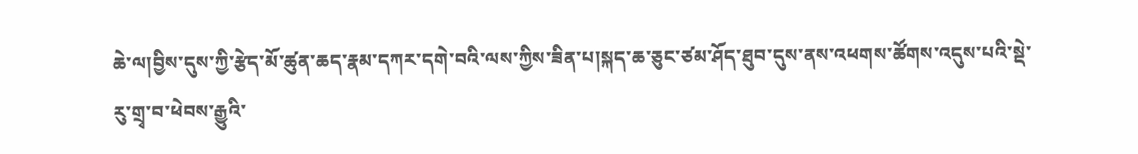ཆེ་ལ།བྱིས་དུས་ཀྱི་རྩེད་མོ་ཚུན་ཆད་རྣམ་དཀར་དགེ་བའི་ལས་ཀྱིས་ཟིན་པ།སྐད་ཆ་ཅུང་ཙམ་ཤོད་ཐུབ་དུས་ནས་འཕགས་ཚོགས་འདུས་པའི་སྡེ་རུ་གྲྭ་བ་ཕེབས་རྒྱུའི་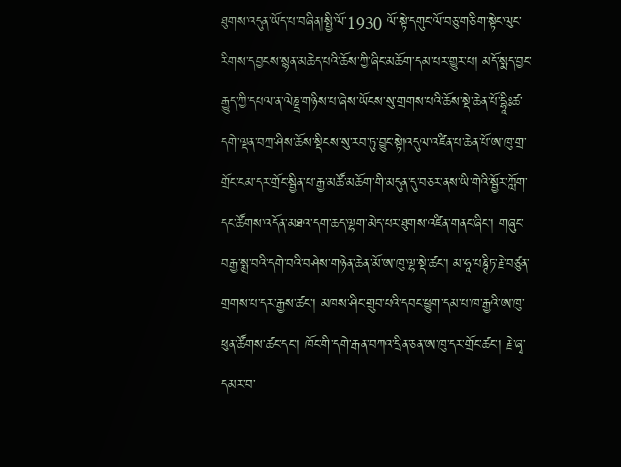ཐུགས་འདུན་ཡོད་པ་བཞིན།སྤྱི་ལོ་1930 ལོ་སྟེ་དགུང་ལོ་བཅུ་གཅིག་སྟེང་ལུང་རིགས་དབྱངས་སྙན་མཆེད་པའི་ཆོས་ཀྱི་ཞིང་མཆོག་དམ་པར་གྱུར་པ། མདོ་སྨད་བྱང་རྒྱུད་ཀྱི་དཔལ་ན་ལེཎྡྲ་གཉིས་པ་ཞེས་ཡོངས་སུ་གྲགས་པའི་ཆོས་སྡེ་ཆེན་པོ་དྷཱིཿཚ་དགེ་ལྡན་བཀྲ་ཤིས་ཆོས་སྡིངས་སུ་རབ་ཏུ་བྱུང་སྟེ།འདུལ་འཛིན་པ་ཆེན་པོ་ཨ་ཁུ་གྲ་གྲོང་ངམ་དར་གྲོང་སྦྱིན་པ་རྒྱ་མཚོ་མཆོག་གི་མདུན་དུ་བཅར་ནས་ཡི་གེའི་སྦྱོར་ཀློག་དང་ཚོགས་འདོན་མཐའ་དག་ཆད་ལྷག་མེད་པར་ཐུགས་འཛིན་གནང་ཞིང་། གཞུང་བརྒྱ་སྨྲ་བའི་དགེ་བའི་བཤེས་གཉེན་ཆེན་མོ་ཨ་ཁུ་ལྷ་སྡེ་ཚང་། མ་ཧཱ་པཎྚིཏ་རྗེ་བཙུན་གྲགས་པ་དར་རྒྱས་ཚང་། མཁས་ཤིང་གྲུབ་པའི་དབང་ཕྱུག་དམ་པ་ཁ་རྒྱའི་ཨ་ཁུ་ཕུན་ཚོགས་ཚང་དང་། ཁོང་གི་དགེ་རྒན་བཀའ་དྲིན་ཅན་ཨ་ཁུ་དར་གྲོང་ཚང་། རྗེ་ཞྭ་དམར་བ་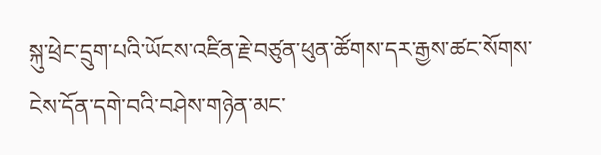སྐུ་ཕྲེང་དྲུག་པའི་ཡོངས་འཛིན་རྗེ་བཙུན་ཕུན་ཚོགས་དར་རྒྱས་ཚང་སོགས་ངེས་དོན་དགེ་བའི་བཤེས་གཉེན་མང་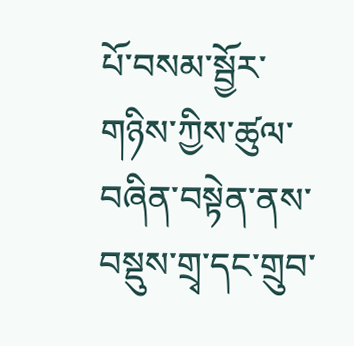པོ་བསམ་སྦྱོར་གཉིས་ཀྱིས་ཚུལ་བཞིན་བསྟེན་ནས་བསྡུས་གྲྭ་དང་གྲུབ་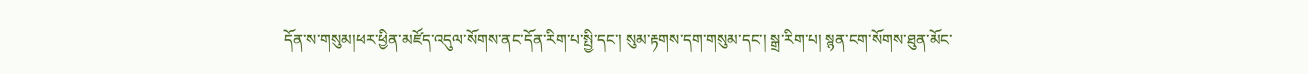དོན་ས་གསུམ།ཕར་ཕྱིན་མཛོད་འདུལ་སོགས་ནང་དོན་རིག་པ་སྤྱི་དང་། སུམ་རྟགས་དག་གསུམ་དང་། སྒྲ་རིག་པ། སྙན་ངག་སོགས་ཐུན་མོང་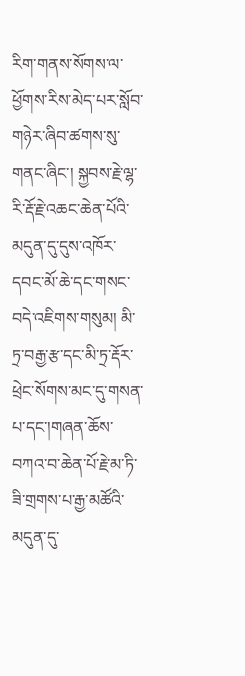རིག་གནས་སོགས་ལ་ཕྱོགས་རིས་མེད་པར་སློབ་གཉེར་ཞིབ་ཚགས་སུ་གནང་ཞིང་། སྐྱབས་རྗེ་ལྷ་རི་རྡོ་རྗེ་འཆང་ཆེན་པོའི་མདུན་དུ་དུས་འཁོར་དབང་མོ་ཆེ་དང་གསང་བདེ་འཇིགས་གསུམ། མི་ཏྲ་བརྒྱ་རྩ་དང་མི་ཏྲ་རྡོར་ཕྲེང་སོགས་མང་དུ་གསན་པ་དང་།གཞན་ཆོས་བཀའ་བ་ཆེན་པོ་རྗེ་མ་ཏི་ཟི་གྲགས་པ་རྒྱ་མཚོའི་མདུན་དུ་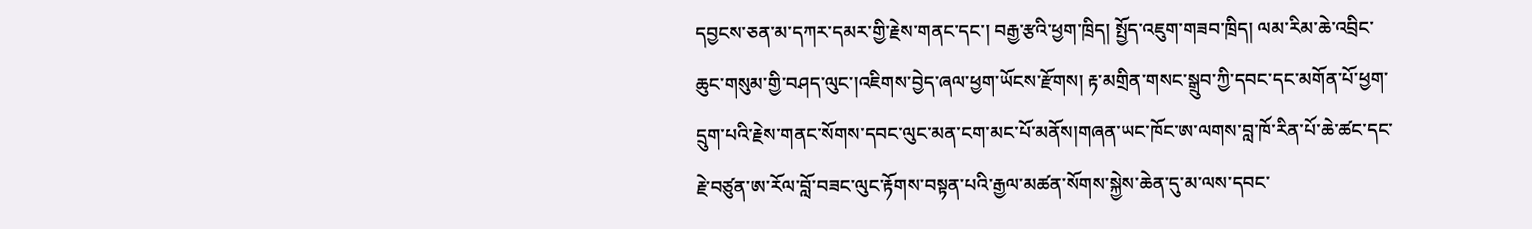དབྱངས་ཅན་མ་དཀར་དམར་གྱི་རྗེས་གནང་དང་། བརྒྱ་རྩའི་ཕྱག་ཁྲིད། སྤྱོད་འཇུག་གཟབ་ཁྲིད། ལམ་རིམ་ཆེ་འབྲིང་ཆུང་གསུམ་གྱི་བཤད་ལུང་།འཇིགས་བྱེད་ཞལ་ཕྱག་ཡོངས་རྫོགས། རྟ་མགྲིན་གསང་སྒྲུབ་ཀྱི་དབང་དང་མགོན་པོ་ཕྱག་དྲུག་པའི་རྗེས་གནང་སོགས་དབང་ལུང་མན་ངག་མང་པོ་མནོས།གཞན་ཡང་ཁོང་ཨ་ལགས་བླ་ཁོ་རིན་པོ་ཆེ་ཚང་དང་རྗེ་བཙུན་ཨ་རོལ་བློ་བཟང་ལུང་རྟོགས་བསྟན་པའི་རྒྱལ་མཚན་སོགས་སྐྱེས་ཆེན་དུ་མ་ལས་དབང་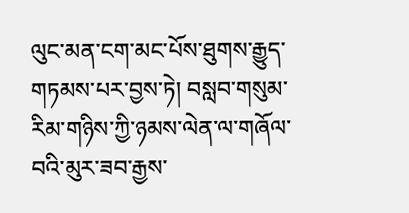ལུང་མན་ངག་མང་པོས་ཐུགས་རྒྱུད་གཏམས་པར་བྱས་ཏེ། བསླབ་གསུམ་རིམ་གཉིས་ཀྱི་ཉམས་ལེན་ལ་གཞོལ་བའི་མུར་ཟབ་རྒྱས་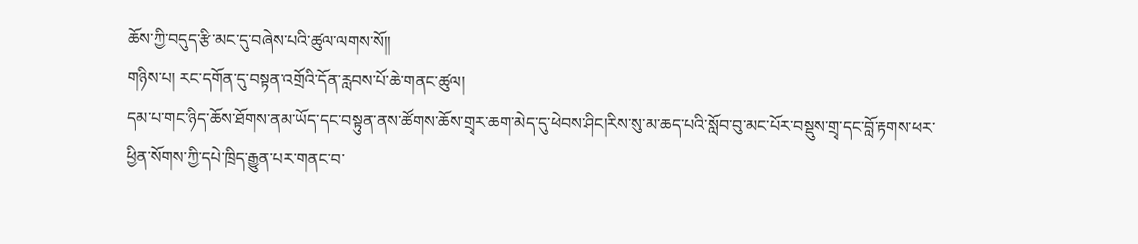ཆོས་ཀྱི་བདུད་རྩི་མང་དུ་བཞེས་པའི་ཚུལ་ལགས་སོ།།
གཉིས་པ། རང་དགོན་དུ་བསྟན་འགྲོའི་དོན་རླབས་པོ་ཆེ་གནང་ཚུལ།
དམ་པ་གང་ཉིད་ཆོས་ཐོགས་ནམ་ཡོད་དང་བསྟུན་ནས་ཚོགས་ཆོས་གྲྭར་ཆག་མེད་དུ་ཕེབས་ཤིང།རིས་སུ་མ་ཆད་པའི་སློབ་བུ་མང་པོར་བསྡུས་གྲྭ་དང་བློ་རྟགས་ཕར་ཕྱིན་སོགས་ཀྱི་དཔེ་ཁྲིད་རྒྱུན་པར་གནང་བ་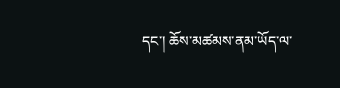དང་། ཆོས་མཚམས་ནམ་ཡོད་ལ་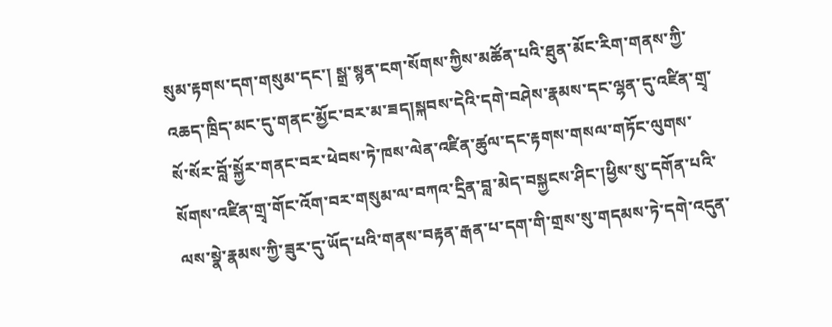སུམ་རྟགས་དག་གསུམ་དང་། སྒྲ་སྙན་ངག་སོགས་ཀྱིས་མཚོན་པའི་ཐུན་མོང་རིག་གནས་ཀྱི་འཆད་ཁྲིད་མང་དུ་གནང་མྱོང་བར་མ་ཟད།སྐབས་དེའི་དགེ་བཤེས་རྣམས་དང་ལྷན་དུ་འཛིན་གྲྭ་སོ་སོར་བློ་སྐྱོར་གནང་བར་ཕེབས་ཏེ་ཁས་ལེན་འཛིན་ཚུལ་དང་རྟགས་གསལ་གཏོང་ལུགས་སོགས་འཛིན་གྲྭ་གོང་འོག་བར་གསུམ་ལ་བཀའ་དྲིན་བླ་མེད་བསྐྱངས་ཤིང་།ཕྱིས་སུ་དགོན་པའི་ལས་སྣེ་རྣམས་ཀྱི་ཟུར་དུ་ཡོད་པའི་གནས་བརྟན་རྒན་པ་དག་གི་གྲས་སུ་གདམས་ཏེ་དགེ་འདུན་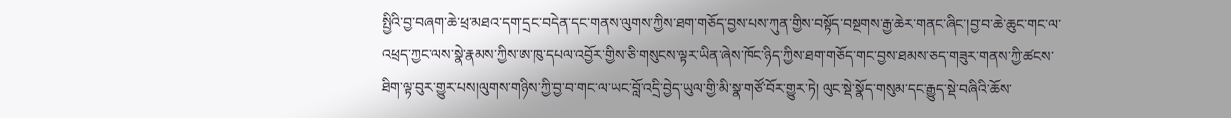སྤྱིའི་བྱ་བཞག་ཆེ་ཕྲ་མཐའ་དག་དྲང་བདེན་དང་གནས་ལུགས་ཀྱིས་ཐག་གཅོད་བྱས་པས་ཀུན་གྱིས་བསྟོད་བསྔགས་རྒྱ་ཆེར་གནང་ཞིང་།བྱ་བ་ཆེ་ཆུང་གང་ལ་འཕྲད་ཀྱང་ལས་སྣེ་རྣམས་ཀྱིས་ཨ་ཁུ་དཔལ་འབྱོར་གྱིས་ཅི་གསུངས་ལྟར་ཡིན་ཞེས་ཁོང་ཉིད་ཀྱིས་ཐག་གཅོད་གང་བྱས་ཐམས་ཅད་གཟུར་གནས་ཀྱི་ཚངས་ཐིག་ལྟ་བུར་གྱུར་པས།ལུགས་གཉིས་ཀྱི་བྱ་བ་གང་ལ་ཡང་བློ་འདྲི་བྱེད་ཡུལ་གྱི་མི་སྣ་གཙོ་བོར་གྱུར་ཏེ། ལུང་སྡེ་སྣོད་གསུམ་དང་རྒྱུད་སྡེ་བཞིའི་ཆོས་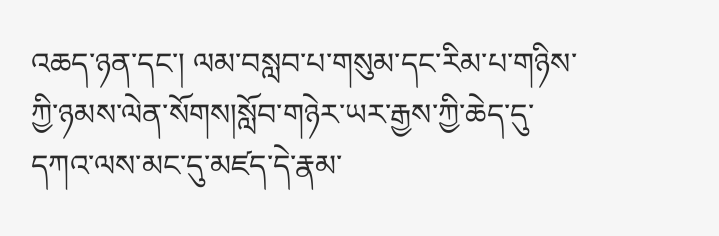འཆད་ཉན་དང་། ལམ་བསླབ་པ་གསུམ་དང་རིམ་པ་གཉིས་ཀྱི་ཉམས་ལེན་སོགས།སློབ་གཉེར་ཡར་རྒྱས་ཀྱི་ཆེད་དུ་དཀའ་ལས་མང་དུ་མཛད་དེ་རྣམ་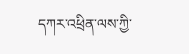དཀར་འཕྲིན་ལས་ཀྱི་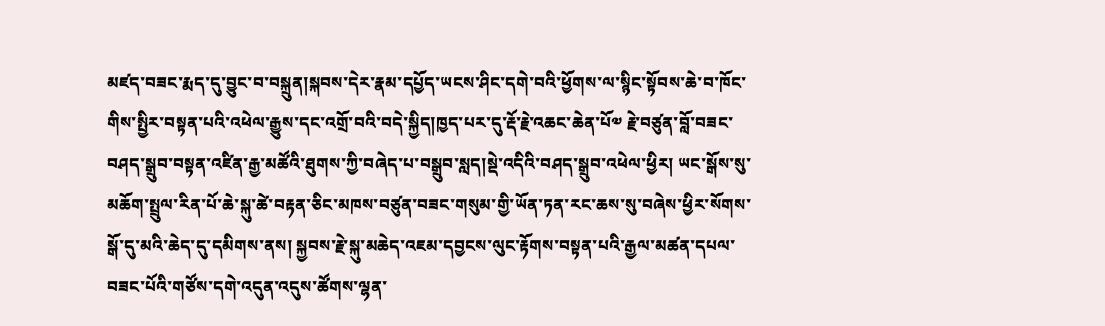མཛད་བཟང་རྨད་དུ་བྱུང་བ་བསྐྲུན།སྐབས་དེར་རྣམ་དཔྱོད་ཡངས་ཤིང་དགེ་བའི་ཕྱོགས་ལ་སྙིང་སྟོབས་ཆེ་བ་ཁོང་གིས་སྤྱིར་བསྟན་པའི་འཕེལ་རྒྱུས་དང་འགྲོ་བའི་བདེ་སྐྱིད།ཁྱད་པར་དུ་རྡོ་རྗེ་འཆང་ཆེན་པོ༧ རྗེ་བཙུན་བློ་བཟང་བཤད་སྒྲུབ་བསྟན་འཛིན་རྒྱ་མཚོའི་ཐུགས་ཀྱི་བཞེད་པ་བསྒྲུབ་སླད།སྡེ་འདིའི་བཤད་སྒྲུབ་འཕེལ་ཕྱིར། ཡང་སྒོས་སུ་མཆོག་སྤྲུལ་རིན་པོ་ཆེ་སྐུ་ཚེ་བརྟན་ཅིང་མཁས་བཙུན་བཟང་གསུམ་གྱི་ཡོན་ཏན་རང་ཆས་སུ་བཞེས་ཕྱིར་སོགས་སྒོ་དུ་མའི་ཆེད་དུ་དམིགས་ནས། སྐྱབས་རྗེ་སྐུ་མཆེད་འཇམ་དབྱངས་ལུང་རྟོགས་བསྟན་པའི་རྒྱལ་མཚན་དཔལ་བཟང་པོའི་གཙོས་དགེ་འདུན་འདུས་ཚོགས་ལྷན་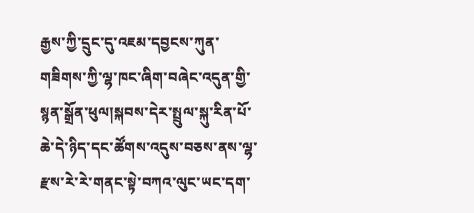རྒྱས་ཀྱི་དྲུང་དུ་འཇམ་དབྱངས་ཀུན་གཟིགས་ཀྱི་ལྷ་ཁང་ཞིག་བཞེང་འདུན་གྱི་སྙན་སྒྲོན་ཕུལ།སྐབས་དེར་སྤྲུལ་སྐུ་རིན་པོ་ཆེ་དེ་ཉིད་དང་ཚོགས་འདུས་བཅས་ནས་ལྷ་རྫས་རེ་རེ་གནང་སྟེ་བཀའ་ལུང་ཡང་དག་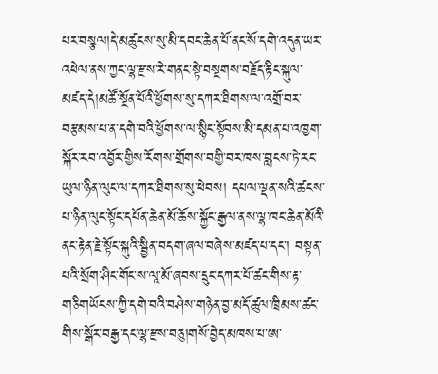པར་བསྩལ།དེ་མཚུངས་སུ་མི་དབང་ཆེན་པོ་ནང་སོ་དགེ་འདུན་ཡར་འཕེལ་ནས་ཀྱང་ལྷ་རྫས་རེ་གནང་སྟེ་བསྔགས་བརྗོད་རྟིང་སྐུལ་མཛད་དེ།མཚོ་སྔོན་པོའི་ཕྱོགས་སུ་དཀར་ཐིགས་ལ་འགྲོ་བར་བརྩམས་པ་ན་དགེ་བའི་ཕྱོགས་ལ་སྙིང་སྟོབས་མི་དམན་པ་འཁྱག་སྐོར་རབ་འབྱོར་གྱིས་རོགས་གྲོགས་བགྱི་བར་ཁས་བླངས་ཏེ་རང་ཡུལ་ཉིན་ལུང་ལ་དཀར་ཐིགས་སུ་ཕེབས། དཔལ་ལྡན་སའི་ཚངས་པ་ཉིན་ལུང་སྟོང་དཔོན་ཆེན་མོ་ཆོས་སྐྱོང་རྒྱལ་ནས་ལྷ་ཁང་ཆེན་མོའི་ནང་རྟེན་རྗེ་སྟོང་སྐུའི་སྦྱིན་བདག་ཞལ་བཞེས་མཛད་པ་དང་། བསྟན་པའི་སྲོག་ཤིང་གོང་ས་ལཱ་མོ་ཞབས་དྲུང་དཀར་པོ་ཚང་གིས་རྟ་གཅིགཡོངས་ཀྱི་དགེ་བའི་བཤེས་གཉེན་བྱ་མདོ་ཚུལ་ཁྲིམས་ཚང་གིས་སྒོར་བརྒྱ་དང་ལྷ་རྫས་བཅུ།གསོ་བྱེད་མཁས་པ་ཨ་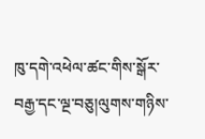ཁུ་དགེ་འཕེལ་ཚང་གིས་སྒོར་བརྒྱ་དང་ལྔ་བཅུ།ལུགས་གཉིས་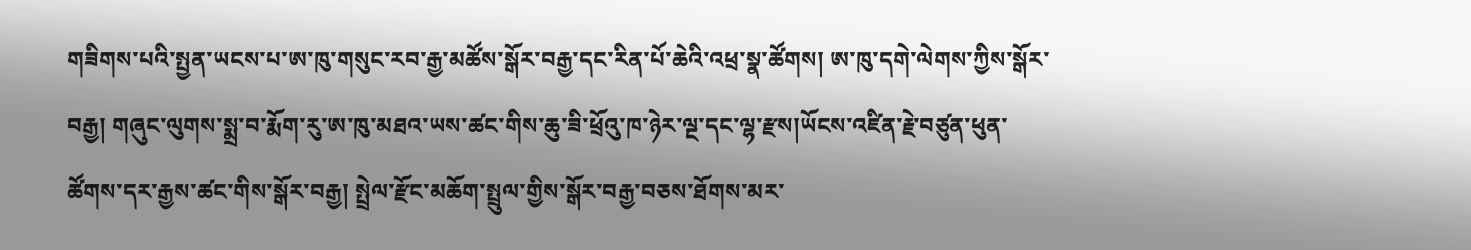གཟིགས་པའི་སྤྱན་ཡངས་པ་ཨ་ཁུ་གསུང་རབ་རྒྱ་མཚོས་སྒོར་བརྒྱ་དང་རིན་པོ་ཆེའི་འཕྲ་སྣ་ཚོགས། ཨ་ཁུ་དགེ་ལེགས་ཀྱིས་སྒོར་བརྒྱ། གཞུང་ལུགས་སྨྲ་བ་རྨོག་རུ་ཨ་ཁུ་མཐའ་ཡས་ཚང་གིས་ཆུ་ཟི་ཕྲོའུ་ཁ་ཉེར་ལྔ་དང་ལྷ་རྫས།ཡོངས་འཛིན་རྗེ་བཙུན་ཕུན་ཚོགས་དར་རྒྱས་ཚང་གིས་སྒོར་བརྒྱ། སྤྲེལ་རྫོང་མཆོག་སྤྲུལ་གྱིས་སྒོར་བརྒྱ་བཅས་ཐོགས་མར་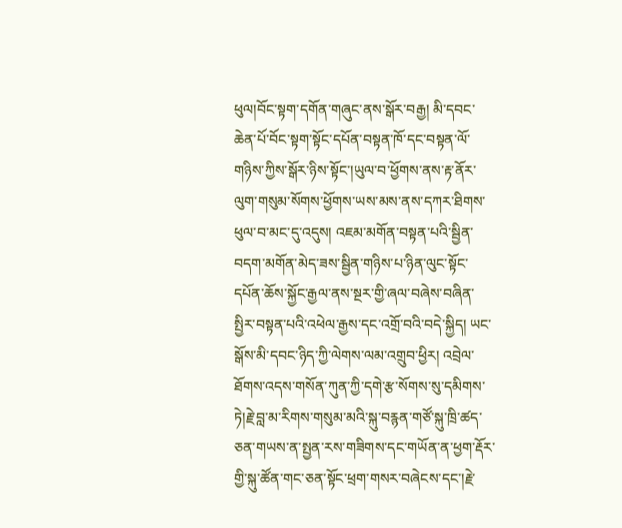ཕུལ།བོང་སྟག་དགོན་གཞུང་ནས་སྒོར་བརྒྱ། མི་དབང་ཆེན་པོ་བོང་སྟག་སྟོང་དཔོན་བསྟན་ཁོ་དང་བསྟན་ལོ་གཉིས་ཀྱིས་སྒོར་ཉིས་སྟོང་།ཡུལ་བ་ཕྱོགས་ནས་རྟ་ནོར་ལུག་གསུམ་སོགས་ཕྱོགས་ཡས་མས་ནས་དཀར་ཐིགས་ཕུལ་བ་མང་དུ་འདུས། འཇམ་མགོན་བསྟན་པའི་སྦྱིན་བདག་མགོན་མེད་ཟས་སྦྱིན་གཉིས་པ་ཉིན་ལུང་སྟོང་དཔོན་ཆོས་སྐྱོང་རྒྱལ་ནས་སྔར་གྱི་ཞལ་བཞེས་བཞིན་སྤྱིར་བསྟན་པའི་འཕེལ་རྒྱས་དང་འགྲོ་བའི་བདེ་སྐྱིད། ཡང་སྒོས་མི་དབང་ཉིད་ཀྱི་ལེགས་ལམ་འགྲུབ་ཕྱིར། འབྲེལ་ཐོགས་འདས་གསོན་ཀུན་ཀྱི་དགེ་རྩ་སོགས་སུ་དམིགས་ཏེ།རྗེ་བླ་མ་རིགས་གསུམ་མའི་སྐུ་བརྙན་གཙོ་སྐུ་ཁྲི་ཚད་ཅན་གཡས་ན་སྤྱན་རས་གཟིགས་དང་གཡོན་ན་ཕྱག་རྡོར་གྱི་སྐུ་ཚོན་གང་ཅན་སྟོང་ཕྲག་གསར་བཞེངས་དང་།རྗེ་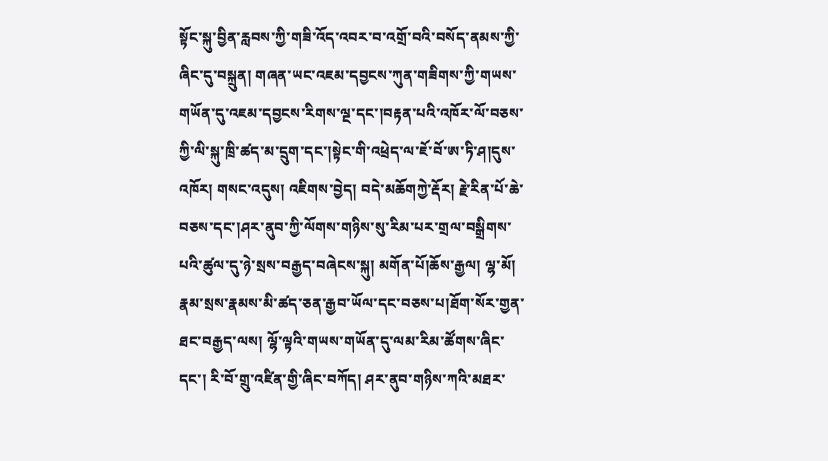སྟོང་སྐུ་བྱིན་རླབས་ཀྱི་གཟི་འོད་འབར་བ་འགྲོ་བའི་བསོད་ནམས་ཀྱི་ཞིང་དུ་བསྐྲུན། གཞན་ཡང་འཇམ་དབྱངས་ཀུན་གཟིགས་ཀྱི་གཡས་གཡོན་དུ་འཇམ་དབྱངས་རིགས་ལྔ་དང་།བརྟན་པའི་འཁོར་ལོ་བཅས་ཀྱི་ལི་སྐུ་ཁྲི་ཚད་མ་དྲུག་དང་།སྟེང་གི་འཕྲེད་ལ་ཇོ་བོ་ཨ་ཏི་ཤ།དུས་འཁོར། གསང་འདུས། འཇིགས་བྱེད། བདེ་མཆོགཀྱེ་རྡོར། རྗེ་རིན་པོ་ཆེ་བཅས་དང་།ཤར་ནུབ་ཀྱི་ལོགས་གཉིས་སུ་རིམ་པར་གྲལ་བསྒྲིགས་པའི་ཚུལ་དུ་ཉེ་སྲས་བརྒྱད་བཞེངས་སྐུ། མགོན་པོ།ཆོས་རྒྱལ། ལྷ་མོ། རྣམ་སྲས་རྣམས་མི་ཚད་ཅན་རྒྱབ་ཡོལ་དང་བཅས་པ།ཐོག་སོར་གྱན་ཐང་བརྒྱད་ལས། ལྷོ་ལྟའི་གཡས་གཡོན་དུ་ལམ་རིམ་ཚོགས་ཞིང་དང་། རི་བོ་གྲུ་འཛིན་གྱི་ཞིང་བཀོད། ཤར་ནུབ་གཉིས་ཀའི་མཐར་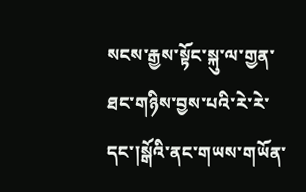སངས་རྒྱས་སྟོང་སྐུ་ལ་གྱན་ཐང་གཉིས་བྱས་པའི་རེ་རེ་དང་།སྒོའི་ནང་གཡས་གཡོན་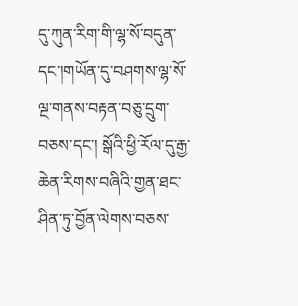དུ་ཀུན་རིག་གི་ལྷ་སོ་བདུན་དང་།གཡོན་དུ་བཤགས་ལྷ་སོ་ལྔ་གནས་བརྟན་བཅུ་དྲུག་བཅས་དང་། སྒོའི་ཕྱི་རོལ་དུ་རྒྱ་ཆེན་རིགས་བཞིའི་གྱན་ཐང་ཤིན་ཏུ་བྱོན་ལེགས་བཅས་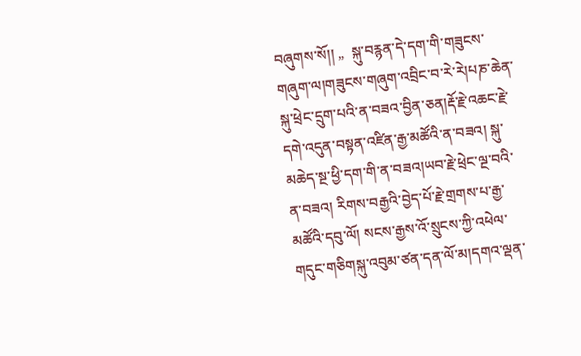བཞུགས་སོ།། „  སྐུ་བརྙན་དེ་དག་གི་གཟུངས་གཞུག་ལ།གཟུངས་གཞུག་འབྲིང་བ་རེ་རེ།པཎ་ཆེན་སྐུ་ཕྲེང་དྲུག་པའི་ན་བཟའ་བྱིན་ཅན།རྡོ་རྗེ་འཆང་རྗེ་དགེ་འདུན་བསྟན་འཛིན་རྒྱ་མཚོའི་ན་བཟའ། སྐུ་མཆེད་སྔ་ཕྱི་དག་གི་ན་བཟའ།ཡབ་རྗེ་ཕྲེང་ལྔ་བའི་ན་བཟའ། རིགས་བརྒྱའི་བྱེད་པོ་རྗེ་གྲགས་པ་རྒྱ་མཚོའི་དབུ་ལོ། སངས་རྒྱས་འོ་སྲུངས་ཀྱི་འཕེལ་གདུང་གཅིགསྐུ་འབུམ་ཙན་དན་ལོ་མ།དགའ་ལྡན་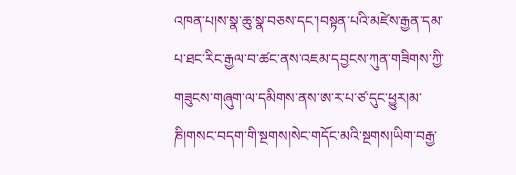འཁན་པ།ས་སྣ་ཆུ་སྣ་བཅས་དང་།བསྟན་པའི་མཛེས་རྒྱན་དམ་པ་ཐང་རིང་རྒྱལ་བ་ཚང་ནས་འཇམ་དབྱངས་ཀུན་གཟིགས་ཀྱི་གཟུངས་གཞུག་ལ་དམིགས་ནས་ཨ་ར་པ་ཙ་དུང་ཕྱུར།མ་ཎི།གསང་བདག་གི་སྔགས།སེང་གདོང་མའི་སྔགས།ཡིག་བརྒྱ་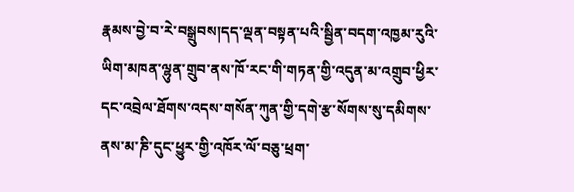རྣམས་བྱེ་བ་རེ་བསྒྲུབས།དད་ལྡན་བསྟན་པའི་སྦྱིན་བདག་འཁྱམ་རུའི་ཡིག་མཁན་ལྷུན་གྲུབ་ནས་ཁོ་རང་གི་གཏན་གྱི་འདུན་མ་འགྲུབ་ཕྱིར་དང་འབྲེལ་ཐོགས་འདས་གསོན་ཀུན་གྱི་དགེ་རྩ་སོགས་སུ་དམིགས་ནས་མ་ཎི་དུང་ཕྱུར་གྱི་འཁོར་ལོ་བཅུ་ཕྲག་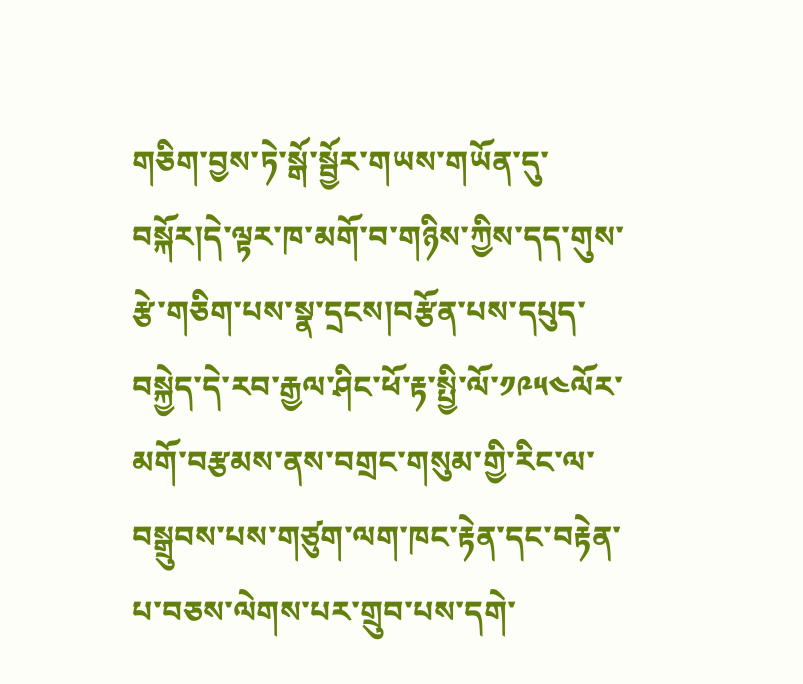གཅིག་བྱས་ཏེ་སྒོ་སྦྱོར་གཡས་གཡོན་དུ་བསྐོར།དེ་ལྟར་ཁ་མགོ་བ་གཉིས་ཀྱིས་དད་གུས་རྩེ་གཅིག་པས་སྣ་དྲངས།བརྩོན་པས་དཔུད་བསྐྱེད་དེ་རབ་རྒྱལ་ཤིང་ཕོ་རྟ་སྤྱི་ལོ་༡༩༥༤ལོར་མགོ་བརྩམས་ནས་བགྲང་གསུམ་གྱི་རིང་ལ་བསྒྲུབས་པས་གཙུག་ལག་ཁང་རྟེན་དང་བརྟེན་པ་བཅས་ལེགས་པར་གྲུབ་པས་དགེ་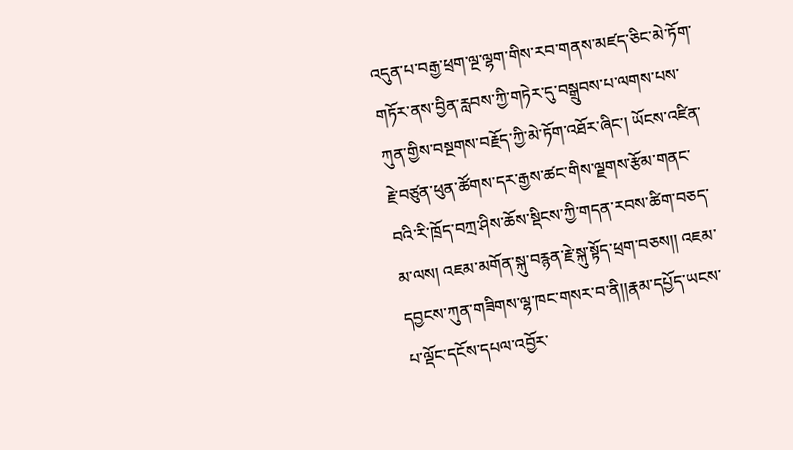འདུན་པ་བརྒྱ་ཕྲག་ལྔ་ལྷག་གིས་རབ་གནས་མཛད་ཅིང་མེ་ཏོག་གཏོར་ནས་བྱིན་རླབས་ཀྱི་གཏེར་དུ་བསྒྲུབས་པ་ལགས་པས་ཀུན་གྱིས་བསྔགས་བརྗོད་ཀྱི་མེ་ཏོག་འཐོར་ཞིང་། ཡོངས་འཛིན་རྗེ་བཙུན་ཕུན་ཚོགས་དར་རྒྱས་ཚང་གིས་ལྗགས་རྩོམ་གནང་བའི་རི་ཁྲོད་བཀྲ་ཤིས་ཆོས་སྡིངས་ཀྱི་གདན་རབས་ཚིག་བཅད་མ་ལས། འཇམ་མགོན་སྐུ་བརྙན་རྗེ་སྐུ་སྟོད་ཕྲག་བཅས།། འཇམ་དབྱངས་ཀུན་གཟིགས་ལྷ་ཁང་གསར་བ་ནི།།རྣམ་དཔྱོད་ཡངས་པ་ལྡོང་དངོས་དཔལ་འབྱོར་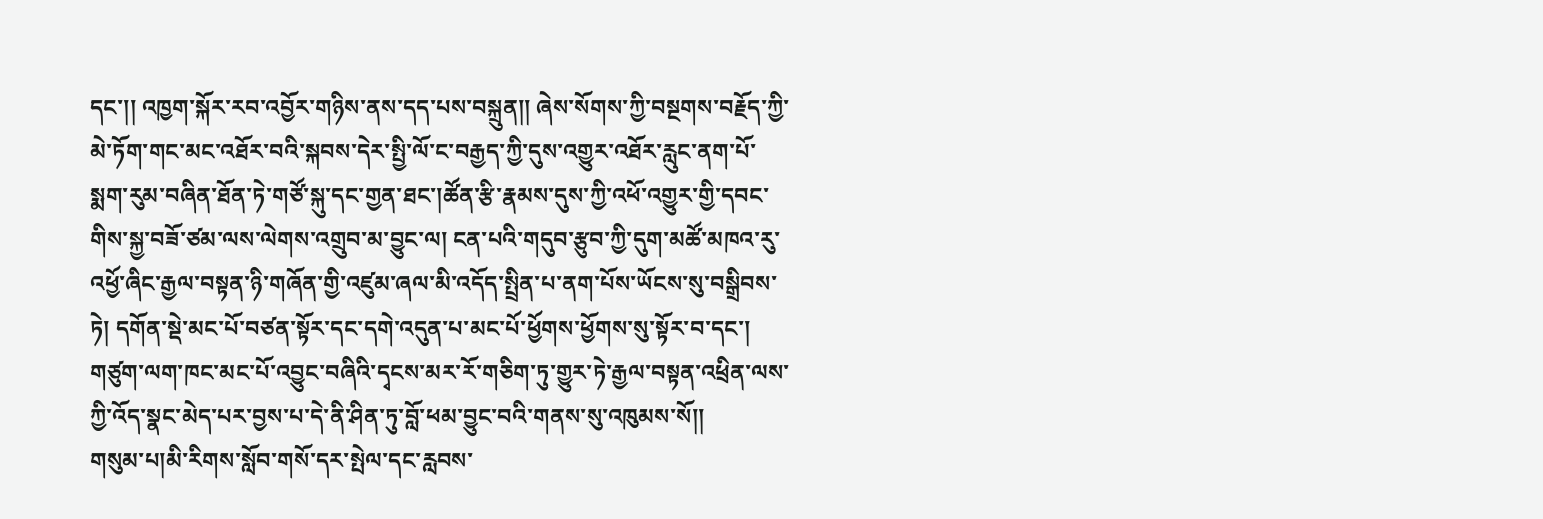དང་།། འཁྱག་སྐོར་རབ་འབྱོར་གཉིས་ནས་དད་པས་བསྐྲུན།། ཞེས་སོགས་ཀྱི་བསྔགས་བརྗོད་ཀྱི་མེ་ཏོག་གང་མང་འཐོར་བའི་སྐབས་དེར་སྤྱི་ལོ་ང་བརྒྱད་ཀྱི་དུས་འགྱུར་འཐོར་རླུང་ནག་པོ་སྨག་རུམ་བཞིན་ཐོན་ཏེ་གཙོ་སྐུ་དང་གྱན་ཐང་།ཚོན་རྩི་རྣམས་དུས་ཀྱི་འཕོ་འགྱུར་གྱི་དབང་གིས་སྐྱ་བཟོ་ཙམ་ལས་ལེགས་འགྲུབ་མ་བྱུང་ལ། ངན་པའི་གདུབ་རྩུབ་ཀྱི་དུག་མཚོ་མཁའ་རུ་འཕྱོ་ཞིང་རྒྱལ་བསྟན་ཉི་གཞོན་གྱི་འཛུམ་ཞལ་མི་འདོད་སྤྲིན་པ་ནག་པོས་ཡོངས་སུ་བསྒྲིབས་ཏེ། དགོན་སྡེ་མང་པོ་བཙན་སྟོར་དང་དགེ་འདུན་པ་མང་པོ་ཕྱོགས་ཕྱོགས་སུ་སྟོར་བ་དང་། གཙུག་ལག་ཁང་མང་པོ་འབྱུང་བཞིའི་དྭངས་མར་རོ་གཅིག་ཏུ་གྱུར་ཏེ་རྒྱལ་བསྟན་འཕྲིན་ལས་ཀྱི་འོད་སྣང་མེད་པར་བྱས་པ་དེ་ནི་ཤིན་ཏུ་བློ་ཕམ་བྱུང་བའི་གནས་སུ་འཁུམས་སོ།།
གསུམ་པ།མི་རིགས་སློབ་གསོ་དར་སྤེལ་དང་རླབས་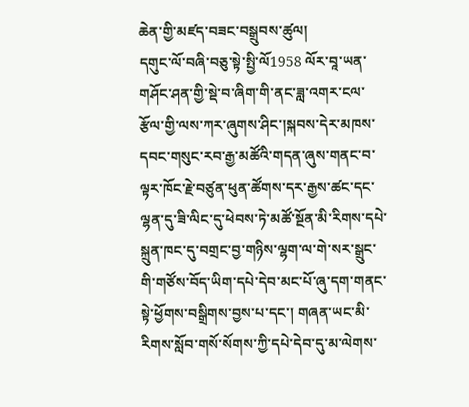ཆེན་གྱི་མཛད་བཟང་བསྒྲུབས་ཚུལ།
དགུང་ལོ་བཞི་བཅུ་སྟེ་སྤྱི་ལོ1958 ལོར་བཱ་ཡན་གཤོང་ཤན་གྱི་སྡེ་བ་ཞིག་གི་ནང་ཟླ་འགར་ངལ་རྩོལ་གྱི་ལས་ཀར་ཞུགས་ཤིང་།སྐབས་དེར་མཁས་དབང་གསུང་རབ་རྒྱ་མཚོའི་གདན་ཞུས་གནང་བ་ལྟར་ཁོང་རྗེ་བཙུན་ཕུན་ཚོགས་དར་རྒྱས་ཚང་དང་ལྷན་དུ་ཟི་ལིང་དུ་ཕེབས་ཏེ་མཚོ་སྔོན་མི་རིགས་དཔེ་སྐྲུན་ཁང་དུ་བགྲང་བྱ་གཉིས་ལྷག་ལ་གེ་སར་སྒྲུང་གི་གཙོས་བོད་ཡིག་དཔེ་དེབ་མང་པོ་ཞུ་དག་གནང་སྟེ་ཕྱོགས་བསྒྲིགས་བྱས་པ་དང་། གཞན་ཡང་མི་རིགས་སློབ་གསོ་སོགས་ཀྱི་དཔེ་དེབ་དུ་མ་ལེགས་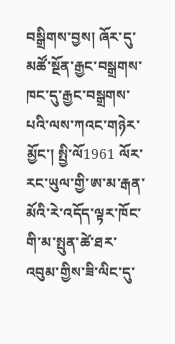བསྒྲིགས་བྱས། ཞོར་དུ་མཚོ་སྔོན་རྒྱང་བསྒྲགས་ཁང་དུ་རྒྱང་བསྒྲགས་པའི་ལས་ཀའང་གཉེར་མྱོང་། སྤྱི་ལོ1961 ལོར་རང་ཡུལ་གྱི་ཨ་མ་རྒན་མོའི་རེ་འདོད་ལྟར་ཁོང་གི་མ་སྤུན་ཚེ་ཐར་འབུམ་གྱིས་ཟི་ལིང་དུ་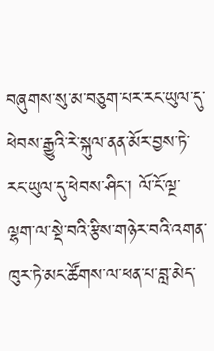བཞུགས་སུ་མ་བཅུག་པར་རང་ཡུལ་དུ་ཕེབས་རྒྱུའི་རེ་སྐུལ་ནན་མོར་བྱས་ཏེ་རང་ཡུལ་དུ་ཕེབས་ཤིང་། ལོ་ངོ་ལྔ་ལྷག་ལ་སྡེ་བའི་རྩིས་གཉེར་བའི་འགན་ཁུར་ཏེ་མང་ཚོགས་ལ་ཕན་པ་བླ་མེད་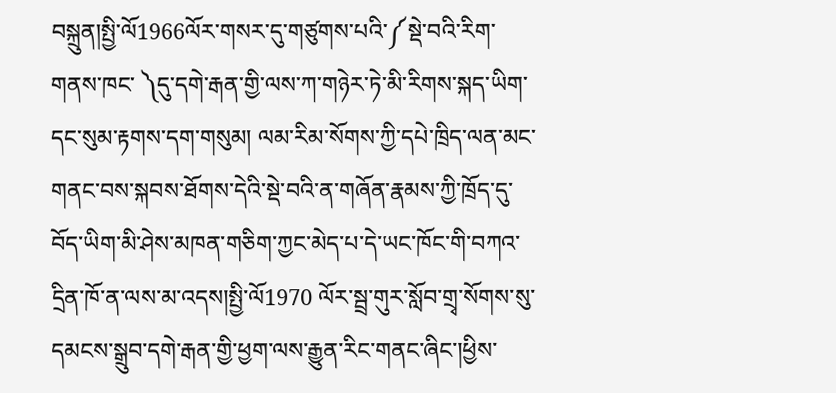བསྐྲུན།སྤྱི་ལོ1966ལོར་གསར་དུ་གཙུགས་པའི་༼སྡེ་བའི་རིག་གནས་ཁང་ ༽དུ་དགེ་རྒན་གྱི་ལས་ཀ་གཉེར་ཏེ་མི་རིགས་སྐད་ཡིག་དང་སུམ་རྟགས་དག་གསུམ། ལམ་རིམ་སོགས་ཀྱི་དཔེ་ཁྲིད་ལན་མང་གནང་བས་སྐབས་ཐོགས་དེའི་སྡེ་བའི་ན་གཞོན་རྣམས་ཀྱི་ཁྲོད་དུ་བོད་ཡིག་མི་ཤེས་མཁན་གཅིག་ཀྱང་མེད་པ་དེ་ཡང་ཁོང་གི་བཀའ་དྲིན་ཁོ་ན་ལས་མ་འདས།སྤྱི་ལོ1970 ལོར་སྦྲ་གུར་སློབ་གྲྭ་སོགས་སུ་དམངས་སྒྲུབ་དགེ་རྒན་གྱི་ཕྱག་ལས་རྒྱུན་རིང་གནང་ཞིང་།ཕྱིས་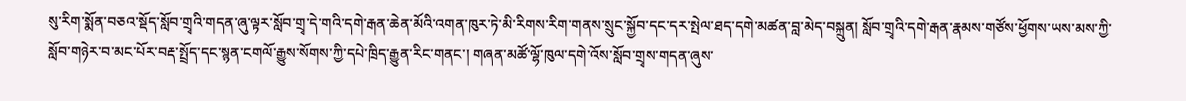སུ་རིག་སྨོན་བཅའ་སྡོད་སློབ་གྲྭའི་གདན་ཞུ་ལྟར་སློབ་གྲྭ་དེ་གའི་དགེ་རྒན་ཆེན་མོའི་འགན་ཁུར་ཏེ་མི་རིགས་རིག་གནས་སྲུང་སྐྱོབ་དང་དར་སྤེལ་ཐད་དགེ་མཚན་བླ་མེད་བསྐྲུན། སློབ་གྲྭའི་དགེ་རྒན་རྣམས་གཙོས་ཕྱོགས་ཡས་མས་ཀྱི་སློབ་གཉེར་བ་མང་པོར་བརྡ་སྤྲོད་དང་སྙན་ངགལོ་རྒྱུས་སོགས་ཀྱི་དཔེ་ཁྲིད་རྒྱུན་རིང་གནང་། གཞན་མཚོ་ལྷོ་ཁུལ་དགེ་འོས་སློབ་གྲྭས་གདན་ཞུས་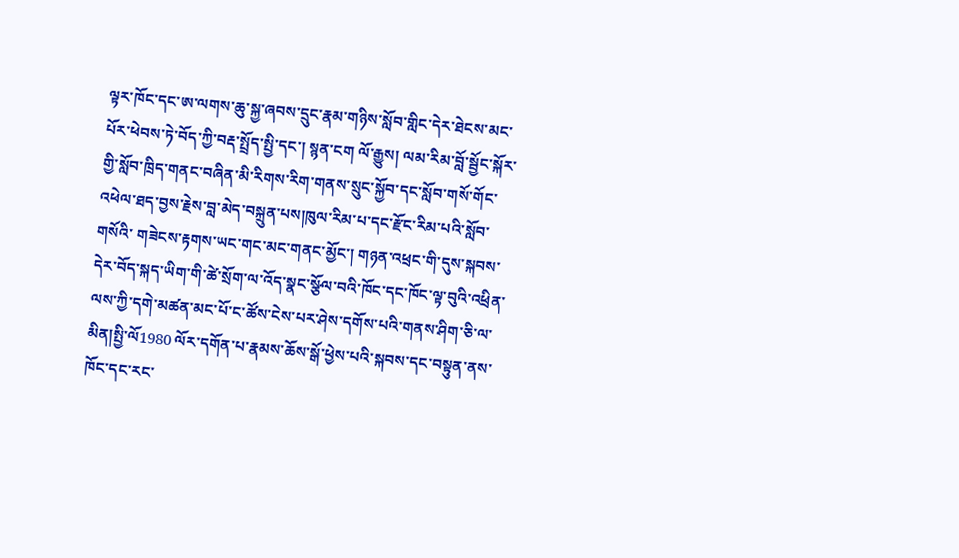ལྟར་ཁོང་དང་ཨ་ལགས་ཆུ་སྐྱ་ཞབས་དྲུང་རྣམ་གཉིས་སློབ་གླིང་དེར་ཐེངས་མང་པོར་ཕེབས་ཏེ་བོད་ཀྱི་བརྡ་སྤྲོད་སྤྱི་དང་། སྙན་ངག ལོ་རྒྱུས། ལམ་རིམ་བློ་སྦྱོང་སྐོར་གྱི་སློབ་ཁྲིད་གནང་བཞིན་མི་རིགས་རིག་གནས་སྲུང་སྐྱོབ་དང་སློབ་གསོ་གོང་འཕེལ་ཐད་བྱས་རྗེས་བླ་མེད་བསྐྲུན་པས།ཁུལ་རིམ་པ་དང་རྫོང་རིམ་པའི་སློབ་གསོའི་ གཟེངས་རྟགས་ཡང་གང་མང་གནང་མྱོང་། གཉན་འཕྲང་གི་དུས་སྐབས་དེར་བོད་སྐད་ཡིག་གི་ཚེ་སྲོག་ལ་འོད་སྣང་སྩོལ་བའི་ཁོང་དང་ཁོང་ལྟ་བུའི་འཕྲིན་ལས་ཀྱི་དགེ་མཚན་མང་པོ་ང་ཚོས་ངེས་པར་ཤེས་དགོས་པའི་གནས་ཤིག་ཅི་ལ་མིན།སྤྱི་ལོ1980 ལོར་དགོན་པ་རྣམས་ཆོས་སྒོ་ཕྱེས་པའི་སྐབས་དང་བསྟུན་ནས་ཁོང་དང་རང་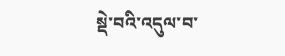སྡེ་བའི་འདུལ་བ་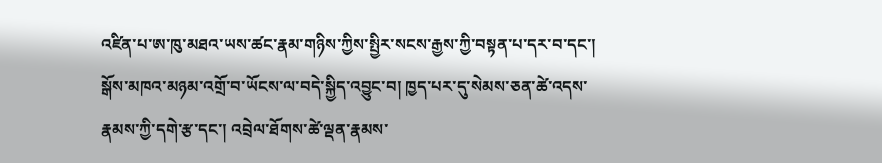འཛིན་པ་ཨ་ཁུ་མཐའ་ཡས་ཚང་རྣམ་གཉིས་ཀྱིས་སྤྱིར་སངས་རྒྱས་ཀྱི་བསྟན་པ་དར་བ་དང་། སྒོས་མཁའ་མཉམ་འགྲོ་བ་ཡོངས་ལ་བདེ་སྐྱིད་འབྱུང་བ། ཁྱད་པར་དུ་སེམས་ཅན་ཚེ་འདས་རྣམས་ཀྱི་དགེ་རྩ་དང་། འབྲེལ་ཐོགས་ཚེ་ལྡན་རྣམས་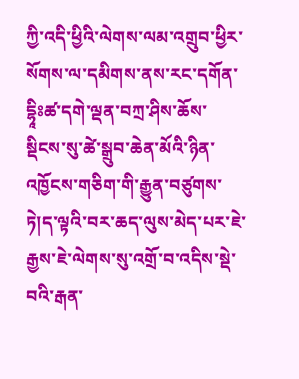ཀྱི་འདི་ཕྱིའི་ལེགས་ལམ་འགྲུབ་ཕྱིར་སོགས་ལ་དམིགས་ནས་རང་དགོན་དྷཱིཿཚ་དགེ་ལྡན་བཀྲ་ཤིས་ཆོས་སྡིངས་སུ་ཚེ་སྒྲུབ་ཆེན་མོའི་ཉིན་འཁྱོངས་གཅིག་གི་རྒྱུན་བཙུགས་ཏེ།ད་ལྟའི་བར་ཆད་ལུས་མེད་པར་ཇེ་རྒྱས་ཇེ་ལེགས་སུ་འགྲོ་བ་འདིས་སྡེ་བའི་རྒན་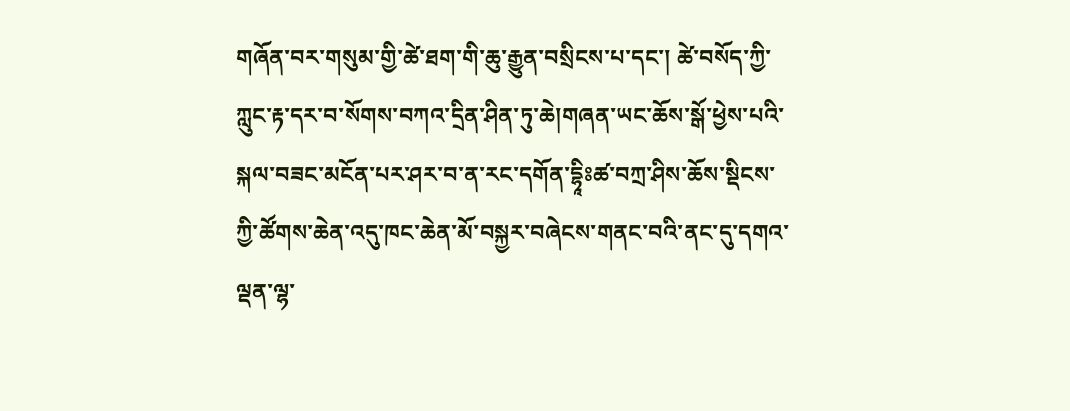གཞོན་བར་གསུམ་གྱི་ཚེ་ཐག་གི་ཆུ་རྒྱུན་བསྲིངས་པ་དང་། ཚེ་བསོད་ཀྱི་ཀླུང་རྟ་དར་བ་སོགས་བཀའ་དྲིན་ཤིན་ཏུ་ཆེ།གཞན་ཡང་ཆོས་སྒོ་ཕྱེས་པའི་སྐལ་བཟང་མངོན་པར་ཤར་བ་ན་རང་དགོན་དྷཱིཿཚ་བཀྲ་ཤིས་ཆོས་སྡིངས་ཀྱི་ཚོགས་ཆེན་འདུ་ཁང་ཆེན་མོ་བསྐྱར་བཞེངས་གནང་བའི་ནང་དུ་དགའ་ལྡན་ལྷ་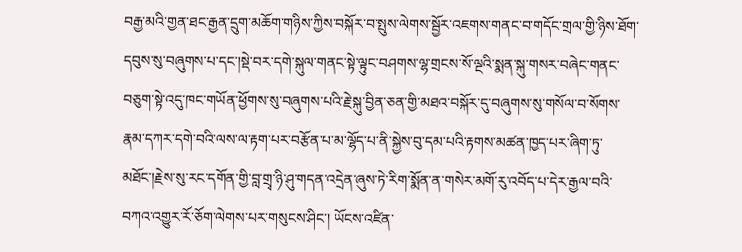བརྒྱ་མའི་གྱན་ཐང་རྒྱན་དྲུག་མཆོག་གཉིས་ཀྱིས་བསྐོར་བ་སྤུས་ལེགས་སྦྱོར་འཇགས་གནང་བ་གདོང་གྲལ་གྱི་ཉིས་ཐོག་དབུས་སུ་བཞུགས་པ་དང་།སྡེ་བར་དགེ་སྐུལ་གནང་སྟེ་ལྟུང་བཤགས་ལྷ་གྲངས་སོ་ལྔའི་སྨན་སྐུ་གསར་བཞེང་གནང་བཅུག་སྟེ་འདུ་ཁང་གཡོན་ཕྱོགས་སུ་བཞུགས་པའི་རྗེ་སྐུ་བྱིན་ཅན་གྱི་མཐའ་བསྐོར་དུ་བཞུགས་སུ་གསོལ་བ་སོགས་རྣམ་དཀར་དགེ་བའི་ལས་ལ་རྟག་པར་བརྩོན་པ་མ་ལྷོད་པ་ནི་སྐྱེས་བུ་དམ་པའི་རྟགས་མཚན་ཁྱད་པར་ཞིག་ཏུ་མཐོང་།རྗེས་སུ་རང་དགོན་གྱི་བླ་གྲྭ་ཉི་ཤུ་གདན་འདྲེན་ཞུས་ཏེ་རིག་སྨོན་ན་གསེར་མགོ་རུ་འབོད་པ་དེར་རྒྱལ་བའི་བཀའ་འགྱུར་རོ་ཅོག་ལེགས་པར་གསུངས་ཤིང་། ཡོངས་འཛིན་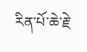རིན་པོ་ཆེ་རྗེ་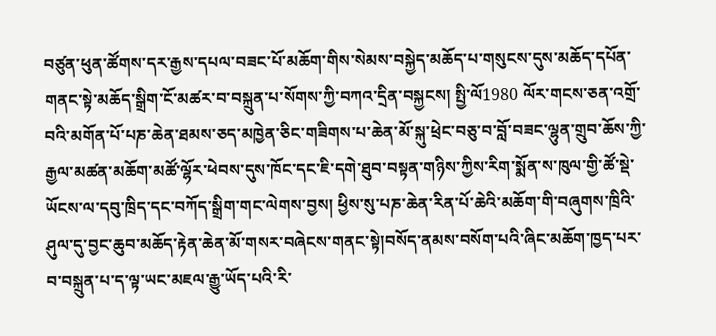བཙུན་ཕུན་ཚོགས་དར་རྒྱས་དཔལ་བཟང་པོ་མཆོག་གིས་སེམས་བསྐྱེད་མཆོད་པ་གསུངས་དུས་མཆོད་དཔོན་གནང་སྟེ་མཆོད་སྒྲིག་ངོ་མཚར་བ་བསྐྲུན་པ་སོགས་ཀྱི་བཀའ་དྲིན་བསྐྱངས། སྤྱི་ལོ1980 ལོར་གངས་ཅན་འགྲོ་བའི་མགོན་པོ་པཎ་ཆེན་ཐམས་ཅད་མཁྱེན་ཅིང་གཟིགས་པ་ཆེན་མོ་སྐུ་ཕྲེང་བཅུ་བ་བློ་བཟང་ལྷུན་གྲུབ་ཆོས་ཀྱི་རྒྱལ་མཚན་མཆོག་མཚོ་ལྷོར་ཕེབས་དུས་ཁོང་དང་ཇི་དགེ་ཐུབ་བསྟན་གཉིས་ཀྱིས་རིག་སྨོན་ས་ཁུལ་གྱི་ཚོ་སྡེ་ཡོངས་ལ་དབུ་ཁྲིད་དང་བཀོད་སྒྲིག་གང་ལེགས་བྱས། ཕྱིས་སུ་པཎ་ཆེན་རིན་པོ་ཆེའི་མཆོག་གི་བཞུགས་ཁྲིའི་ཤུལ་དུ་བྱང་ཆུབ་མཆོད་རྟེན་ཆེན་མོ་གསར་བཞེངས་གནང་སྟེ།བསོད་ནམས་བསོག་པའི་ཞིང་མཆོག་ཁྱད་པར་བ་བསྐྲུན་པ་ད་ལྟ་ཡང་མཇལ་རྒྱུ་ཡོད་པའི་རི་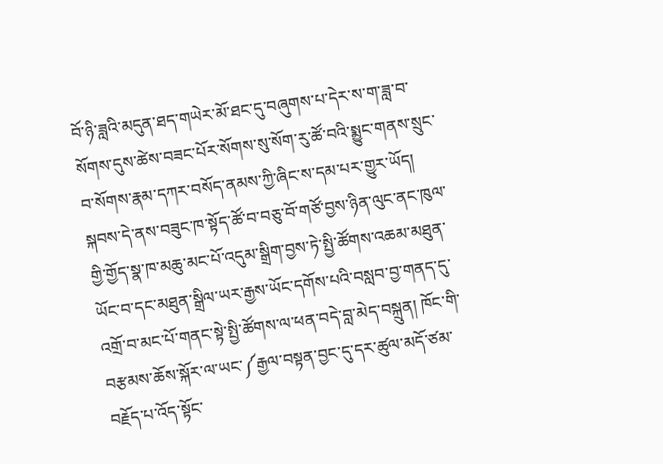བོ་ཉི་ཟླའི་མདུན་ཐད་གཡེར་མོ་ཐང་དུ་བཞུགས་པ་དེར་ས་ག་ཟླ་བ་སོགས་དུས་ཚེས་བཟང་པོར་སོགས་སུ་སོག་རུ་ཚོ་བའི་སྨྱུང་གནས་སྲུང་བ་སོགས་རྣམ་དཀར་བསོད་ནམས་ཀྱི་ཞིང་ས་དམ་པར་གྱུར་ཡོད། སྐབས་དེ་ནས་བཟུང་ཁ་སྟོད་ཚོ་བ་བཅུ་བོ་གཙོ་བྱས་ཉིན་ལུང་ནང་ཁུལ་གྱི་གྱོད་སྣ་ཁ་མཆུ་མང་པོ་འདུམ་སྒྲིག་བྱས་ཏེ་སྤྱི་ཚོགས་འཆམ་མཐུན་ཡོང་བ་དང་མཐུན་སྒྲིལ་ཡར་རྒྱས་ཡོང་དགོས་པའི་བསླབ་བྱ་གནད་དུ་འགྲོ་བ་མང་པོ་གནང་སྟེ་སྤྱི་ཚོགས་ལ་ཕན་བདེ་བླ་མེད་བསྐྲུན། ཁོང་གི་བརྩམས་ཆོས་སྐོར་ལ་ཡང་༼རྒྱལ་བསྟན་བྱང་དུ་དར་ཚུལ་མདོ་ཙམ་བརྗོད་པ་འོད་སྟོང་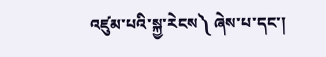འཛུམ་པའི་སྐྱ་རེངས༽ ཞེས་པ་དང་།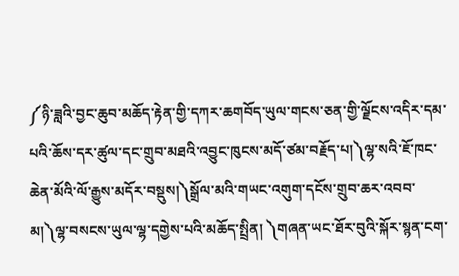༼ཉི་ཟླའི་བྱང་ཆུབ་མཆོད་རྟེན་གྱི་དཀར་ཆགབོད་ཡུལ་གངས་ཅན་གྱི་ལྗོངས་འདིར་དམ་པའི་ཆོས་དར་ཚུལ་དང་གྲུབ་མཐའི་འབྱུང་ཁུངས་མདོ་ཙམ་བརྗོད་པ།༽ལྷ་སའི་ཇོ་ཁང་ཆེན་མོའི་ལོ་རྒྱུས་མདོར་བསྡུས།༽སྒྲོལ་མའི་གཡང་འགུག་དངོས་གྲུབ་ཆར་འབབ་མ།༽ལྷ་བསངས་ཡུལ་ལྷ་དགྱེས་པའི་མཆོད་སྤྲིན། ༽གཞན་ཡང་ཐོར་བུའི་སྐོར་སྙན་ངག་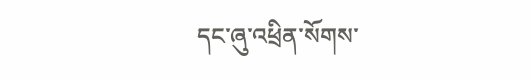དང་ཞུ་འཕྲིན་སོགས་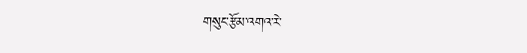གསུང་རྩོམ་འགའ་རེ་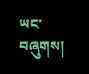ཡང་བཞུགས།